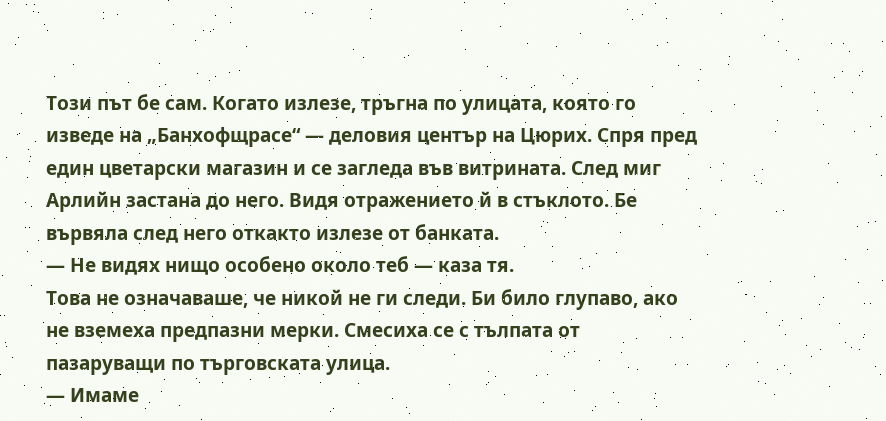Този път бе сам. Когато излезе, тръгна по улицата, която го изведе на „Банхофщрасе“ — деловия център на Цюрих. Спря пред един цветарски магазин и се загледа във витрината. След миг Арлийн застана до него. Видя отражението й в стъклото. Бе вървяла след него откакто излезе от банката.
— Не видях нищо особено около теб — каза тя.
Това не означаваше, че никой не ги следи. Би било глупаво, ако не вземеха предпазни мерки. Смесиха се с тълпата от пазаруващи по търговската улица.
— Имаме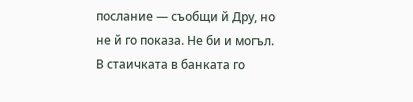послание — съобщи й Дру, но не й го показа. Не би и могъл. В стаичката в банката го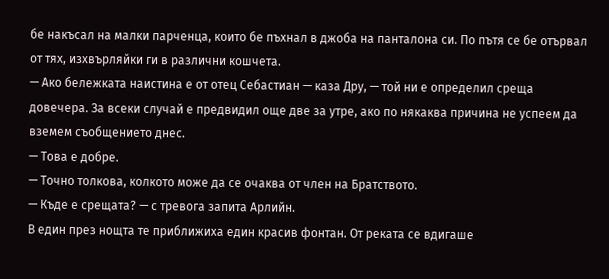бе накъсал на малки парченца, които бе пъхнал в джоба на панталона си. По пътя се бе отървал от тях, изхвърляйки ги в различни кошчета.
— Ако бележката наистина е от отец Себастиан — каза Дру, — той ни е определил среща довечера. За всеки случай е предвидил още две за утре, ако по някаква причина не успеем да вземем съобщението днес.
— Това е добре.
— Точно толкова, колкото може да се очаква от член на Братството.
— Къде е срещата? — с тревога запита Арлийн.
В един през нощта те приближиха един красив фонтан. От реката се вдигаше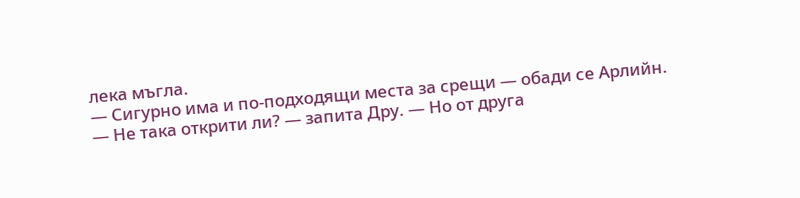лека мъгла.
— Сигурно има и по-подходящи места за срещи — обади се Арлийн.
— Не така открити ли? — запита Дру. — Но от друга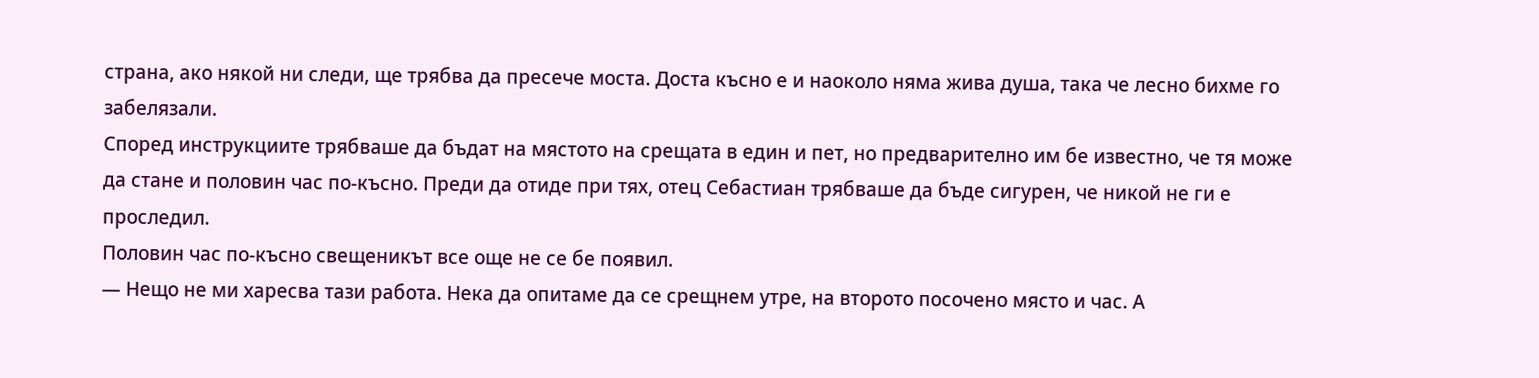страна, ако някой ни следи, ще трябва да пресече моста. Доста късно е и наоколо няма жива душа, така че лесно бихме го забелязали.
Според инструкциите трябваше да бъдат на мястото на срещата в един и пет, но предварително им бе известно, че тя може да стане и половин час по-късно. Преди да отиде при тях, отец Себастиан трябваше да бъде сигурен, че никой не ги е проследил.
Половин час по-късно свещеникът все още не се бе появил.
— Нещо не ми харесва тази работа. Нека да опитаме да се срещнем утре, на второто посочено място и час. А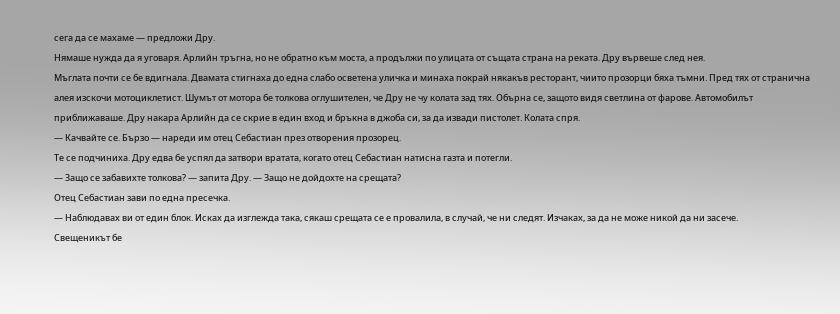сега да се махаме — предложи Дру.
Нямаше нужда да я уговаря. Арлийн тръгна, но не обратно към моста, а продължи по улицата от същата страна на реката. Дру вървеше след нея.
Мъглата почти се бе вдигнала. Двамата стигнаха до една слабо осветена уличка и минаха покрай някакъв ресторант, чиито прозорци бяха тъмни. Пред тях от странична алея изскочи мотоциклетист. Шумът от мотора бе толкова оглушителен, че Дру не чу колата зад тях. Обърна се, защото видя светлина от фарове. Автомобилът приближаваше. Дру накара Арлийн да се скрие в един вход и бръкна в джоба си, за да извади пистолет. Колата спря.
— Качвайте се. Бързо — нареди им отец Себастиан през отворения прозорец.
Те се подчиниха. Дру едва бе успял да затвори вратата, когато отец Себастиан натисна газта и потегли.
— Защо се забавихте толкова? — запита Дру. — Защо не дойдохте на срещата?
Отец Себастиан зави по една пресечка.
— Наблюдавах ви от един блок. Исках да изглежда така, сякаш срещата се е провалила, в случай, че ни следят. Изчаках, за да не може никой да ни засече.
Свещеникът бе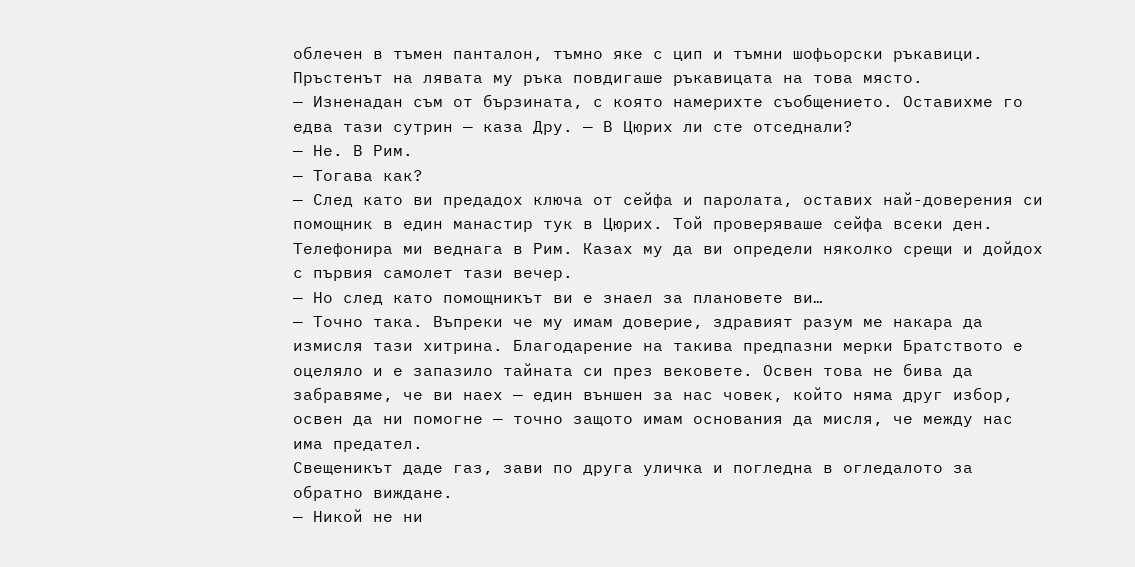облечен в тъмен панталон, тъмно яке с цип и тъмни шофьорски ръкавици. Пръстенът на лявата му ръка повдигаше ръкавицата на това място.
— Изненадан съм от бързината, с която намерихте съобщението. Оставихме го едва тази сутрин — каза Дру. — В Цюрих ли сте отседнали?
— Не. В Рим.
— Тогава как?
— След като ви предадох ключа от сейфа и паролата, оставих най-доверения си помощник в един манастир тук в Цюрих. Той проверяваше сейфа всеки ден. Телефонира ми веднага в Рим. Казах му да ви определи няколко срещи и дойдох с първия самолет тази вечер.
— Но след като помощникът ви е знаел за плановете ви…
— Точно така. Въпреки че му имам доверие, здравият разум ме накара да измисля тази хитрина. Благодарение на такива предпазни мерки Братството е оцеляло и е запазило тайната си през вековете. Освен това не бива да забравяме, че ви наех — един външен за нас човек, който няма друг избор, освен да ни помогне — точно защото имам основания да мисля, че между нас има предател.
Свещеникът даде газ, зави по друга уличка и погледна в огледалото за обратно виждане.
— Никой не ни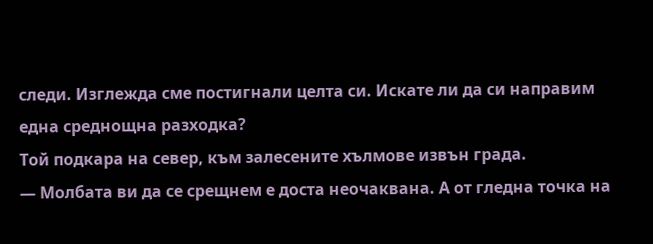следи. Изглежда сме постигнали целта си. Искате ли да си направим една среднощна разходка?
Той подкара на север, към залесените хълмове извън града.
— Молбата ви да се срещнем е доста неочаквана. А от гледна точка на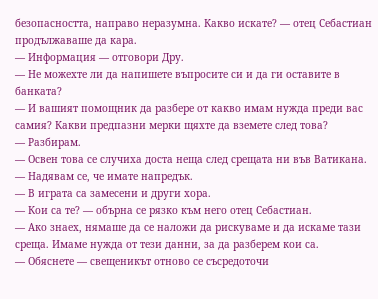безопасността, направо неразумна. Какво искате? — отец Себастиан продължаваше да кара.
— Информация — отговори Дру.
— Не можехте ли да напишете въпросите си и да ги оставите в банката?
— И вашият помощник да разбере от какво имам нужда преди вас самия? Какви предпазни мерки щяхте да вземете след това?
— Разбирам.
— Освен това се случиха доста неща след срещата ни във Ватикана.
— Надявам се, че имате напредък.
— В играта са замесени и други хора.
— Кои са те? — обърна се рязко към него отец Себастиан.
— Ако знаех, нямаше да се наложи да рискуваме и да искаме тази среща. Имаме нужда от тези данни, за да разберем кои са.
— Обяснете — свещеникът отново се съсредоточи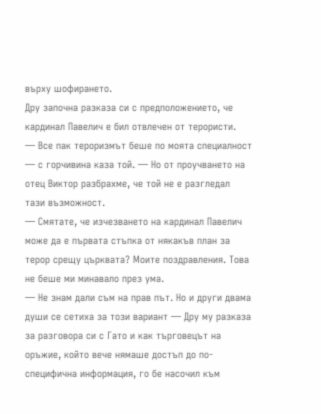върху шофирането.
Дру започна разказа си с предположението, че кардинал Павелич е бил отвлечен от терористи.
— Все пак тероризмът беше по моята специалност — с горчивина каза той. — Но от проучването на отец Виктор разбрахме, че той не е разгледал тази възможност.
— Смятате, че изчезването на кардинал Павелич може да е първата стъпка от някакъв план за терор срещу църквата? Моите поздравления. Това не беше ми минавало през ума.
— Не знам дали съм на прав път. Но и други двама души се сетиха за този вариант — Дру му разказа за разговора си с Гато и как търговецът на оръжие, който вече нямаше достъп до по-специфична информация, го бе насочил към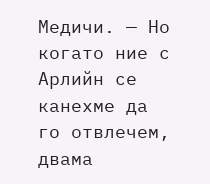Медичи. — Но когато ние с Арлийн се канехме да го отвлечем, двама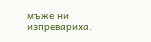мъже ни изпревариха.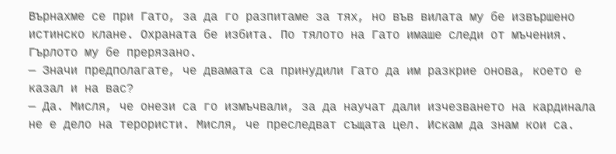Върнахме се при Гато, за да го разпитаме за тях, но във вилата му бе извършено истинско клане. Охраната бе избита. По тялото на Гато имаше следи от мъчения. Гърлото му бе прерязано.
— Значи предполагате, че двамата са принудили Гато да им разкрие онова, което е казал и на вас?
— Да. Мисля, че онези са го измъчвали, за да научат дали изчезването на кардинала не е дело на терористи. Мисля, че преследват същата цел. Искам да знам кои са.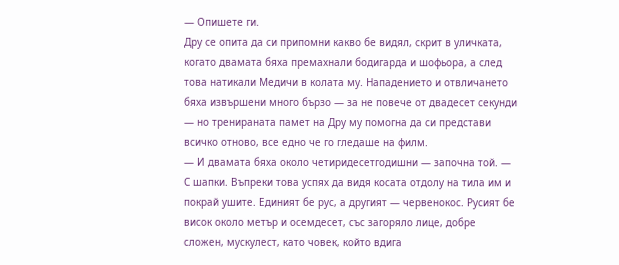— Опишете ги.
Дру се опита да си припомни какво бе видял, скрит в уличката, когато двамата бяха премахнали бодигарда и шофьора, а след това натикали Медичи в колата му. Нападението и отвличането бяха извършени много бързо — за не повече от двадесет секунди — но тренираната памет на Дру му помогна да си представи всичко отново, все едно че го гледаше на филм.
— И двамата бяха около четиридесетгодишни — започна той. — С шапки. Въпреки това успях да видя косата отдолу на тила им и покрай ушите. Единият бе рус, а другият — червенокос. Русият бе висок около метър и осемдесет, със загоряло лице, добре сложен, мускулест, като човек, който вдига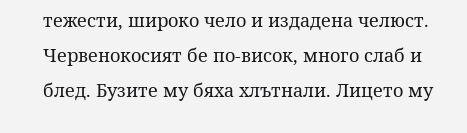тежести, широко чело и издадена челюст. Червенокосият бе по-висок, много слаб и блед. Бузите му бяха хлътнали. Лицето му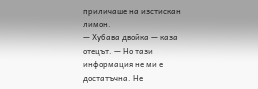приличаше на изстискан лимон.
— Хубава двойка — каза отецът. — Но тази информация не ми е достатъчна. Не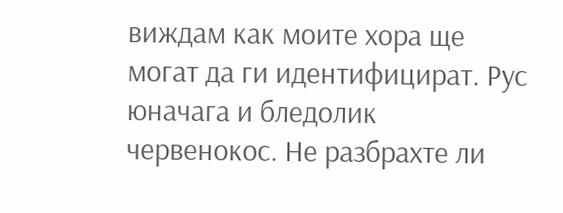виждам как моите хора ще могат да ги идентифицират. Рус юначага и бледолик червенокос. Не разбрахте ли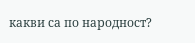какви са по народност?